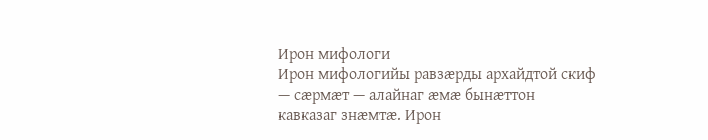Ирон мифологи
Ирон мифологийы равзæрды архайдтой скиф — сæрмæт — алайнаг æмæ бынæттон кавказаг знæмтæ. Ирон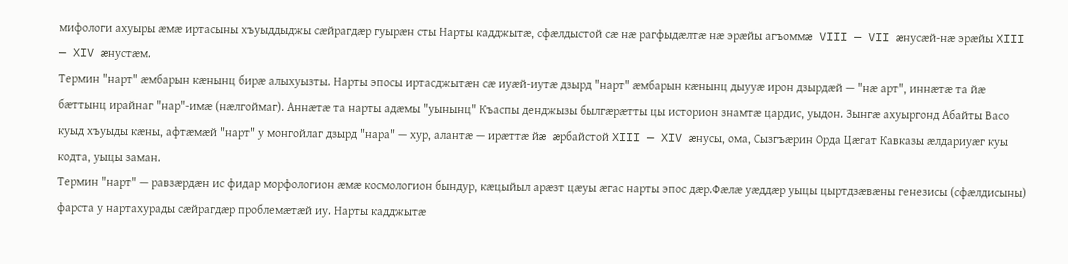мифологи ахуыры æмæ иртасыны хъуыддыджы сæйрагдæр гуырæн сты Нарты кадджытæ, сфæлдыстой сæ нæ рагфыдæлтæ нæ эрæйы агъоммæ VIII — VII æнусæй-нæ эрæйы XIII — XIV æнустæм.
Термин "нарт" æмбарын кæнынц бирæ алыхуызты. Нарты эпосы иртасджытæн сæ иуæй-иутæ дзырд "нарт" æмбарын кæнынц дыууæ ирон дзырдæй — "нæ арт", иннæтæ та йæ бæттынц ирайнаг "нар"-имæ (нæлгоймаг). Аннæтæ та нарты адæмы "уынынц" Къаспы денджызы былгæрæтты цы историон знамтæ цардис, уыдон. Зынгæ ахуыргонд Абайты Васо куыд хъуыды кæны, афтæмæй "нарт" у монгойлаг дзырд "нара" — хур, алантæ — ирæттæ йæ æрбайстой XIII — XIV æнусы, ома, Сызгъæрин Орда Цæгат Кавказы æлдариуæг куы кодта, уыцы заман.
Термин "нарт" — равзæрдæн ис фидар морфологион æмæ космологион бындур, кæцыйыл арæзт цæуы æгас нарты эпос дæр.Фæлæ уæддæр уыцы цыртдзæвæны генезисы (сфæлдисыны) фарста у нартахурады сæйрагдæр проблемæтæй иу. Нарты кадджытæ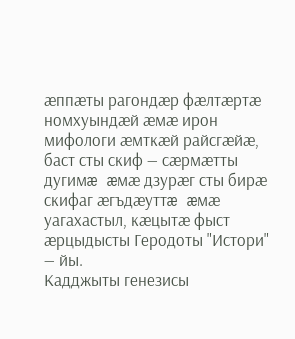æппæты рагондæр фæлтæртæ номхуындæй æмæ ирон мифологи æмткæй райсгæйæ, баст сты скиф — сæрмæтты дугимæ æмæ дзурæг сты бирæ скифаг æгъдæуттæ æмæ уагахастыл, кæцытæ фыст æрцыдысты Геродоты "Истори" — йы.
Кадджыты генезисы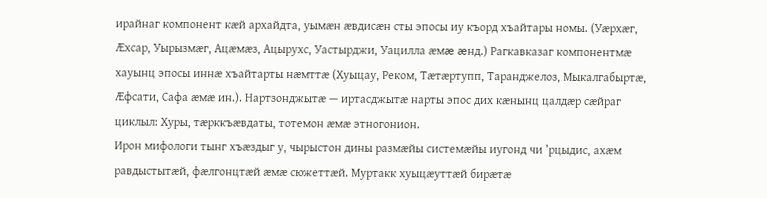ирайнаг компонент кæй архайдта, уымæн æвдисæн сты эпосы иу къорд хъайтары номы. (Уæрхæг, Æхсар, Уырызмæг, Ацæмæз, Ацырухс, Уастырджи, Уацилла æмæ æнд.) Рагкавказаг компонентмæ хауынц эпосы иннæ хъайтарты нæмттæ (Хуыцау, Реком, Тæтæртупп, Таранджелоз, Мыкалгабыртæ, Æфсати, Сафа æмæ ин.). Нартзонджытæ — иртасджытæ нарты эпос дих кæнынц цалдæр сæйраг циклыл: Хуры, тæрккъæвдаты, тотемон æмæ этногонион.
Ирон мифологи тынг хъæздыг у, чырыстон дины размæйы системæйы иугонд чи ’рцыдис, ахæм равдыстытæй, фæлгонцтæй æмæ сюжеттæй. Муртакк хуыцæуттæй бирæтæ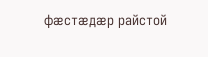фæстæдæр райстой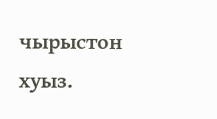чырыстон хуыз.